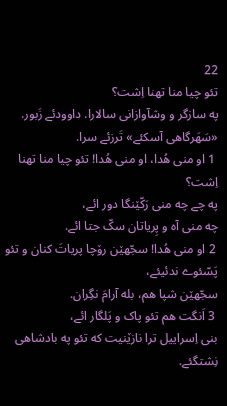22
تئو چیا منا تهنا اِشت؟
په سازگر و وشآوازانی سالارا. داوودئے زَبور. «سَهَرگاهی آسکئے» تَرزئے سرا.
 1 او منی هُدا، او منی هُدا! تئو چیا منا تهنا اِشت؟
په چے چه منی رَکّێنگا دور ائے،
چه منی آه و پِریاتان سکّ جتا ائے.
 2 او منی هُدا! سجّهێن رۆچا پریاتَ کنان و تئو پَسّئوے ندئیئے،
سجّهێن شپا هم، بله آرامَ نگِران.
 3 اَنگت هم تئو پاک و پَلگار ائے،
بنی اِسراییل ترا نازێنیت که تئو په بادشاهی نِشتگئے.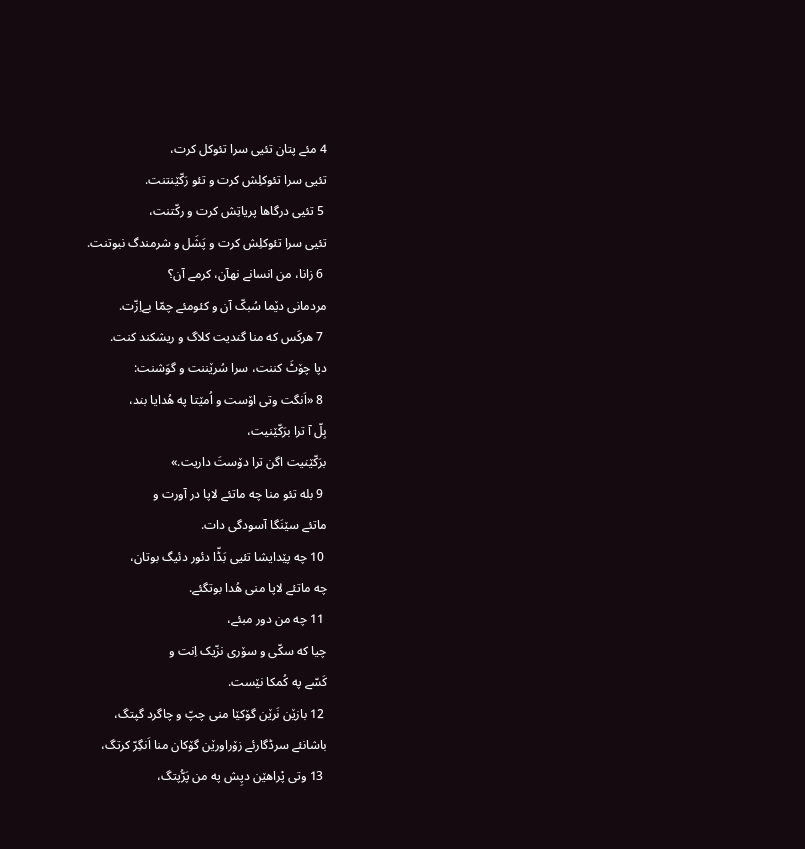4 مئے پتان تئیی سرا تئوکل کرت،
تئیی سرا تئوکلِش کرت و تئو رَکّێنتنت.
 5 تئیی درگاها پریاتِش کرت و رکّتنت،
تئیی سرا تئوکلِش کرت و پَشَل و شرمندگ نبوتنت.
 6 زانا، من انسانے نهآن، کرمے آن؟
مردمانی دێما سُبکّ آن و کئومئے چمّا بےاِزّت.
 7 هرکَس که منا گندیت کلاگ و ریشکند کنت.
دپا چۆٹَ کننت، سرا سُرێننت و گوَشنت:
 8 «اَنگت وتی اۆست و اُمێتا په هُدایا بند،
بِلّ آ ترا برَکّێنیت،
برَکّێنیت اگن ترا دۆستَ داریت.»
 9 بله تئو منا چه ماتئے لاپا در آورت و
ماتئے سێنَگا آسودگی دات.
 10 چه پێدایشا تئیی بَڈّا دئور دئیگ بوتان،
چه ماتئے لاپا منی هُدا بوتگئے.
 11 چه من دور مبئے،
چیا که سکّی و سۆری نزّیک اِنت و
کَسّے په کُمکا نێست.
 12 بازێن نَرێن گۆکێا منی چپّ و چاگرد گپتگ،
باشانئے سرڈگارئے زۆراورێن گۆکان منا اَنگِرّ کرتگ،
 13 وتی پْراهێن دپِش په من پَرُّپتگ،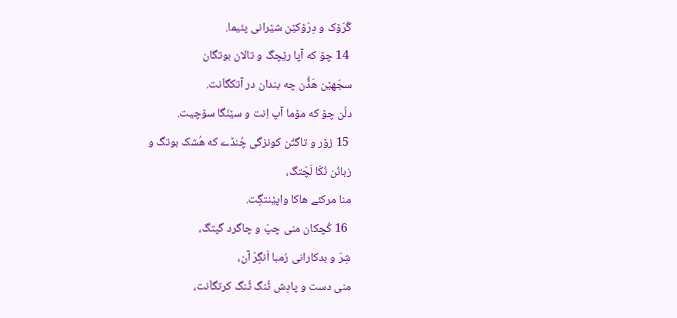گُرّۆک و دِرّۆکێن شێرانی پئیما.
 14 چۆ که آپا رێچگ و تالان بوتگان
سجّهێن هَڈُّن چه بندان در آتکگاَنت.
دلُن چۆ که مۆما آپ اِنت و سێنَگا سۆچیت.
 15 زۆر و تاگتُن کونزگی چُنڈے که هُشک بوتگ و
زبانُن نُکّا لَچّتگ،
منا مرکئے هاکا واپێنتگِت.
 16 کُچکان منی چپّ و چاگرد گپتگ،
شِرّ و بدکارانی رُمبا اَنگِرّ آن،
منی دست و پادِش ٹُنگ ٹُنگ کرتگاَنت،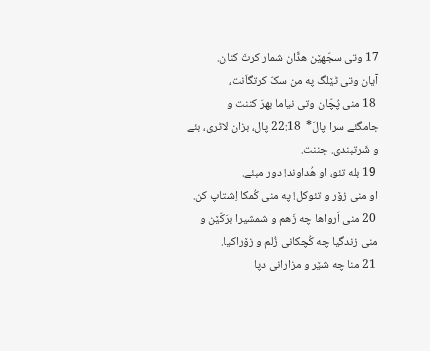17 وتی سجّهێن هڈّان شمار کرتَ کنان.
آیان وتی ٹێلگ په من سکّ کرتگاَنت،
 18 منی پُچّان وتی نیاما بهرَ کننت و
جامگئے سرا پالَ*  22:18 پال، بزان لاٹری، بئے و شَرتبندی. جننت.
 19 بله تئو، او هُداوند! دور مبئے.
او منی زۆر و تئوکل! په منی کُمکا اِشتاپ کن.
 20 منی اَرواها چه زَهم و شمشیرا برَکّێن و
منی زندگیا چه کُچکانی زُلم و زۆراکیا.
 21 منا چه شێر و مزارانی دپا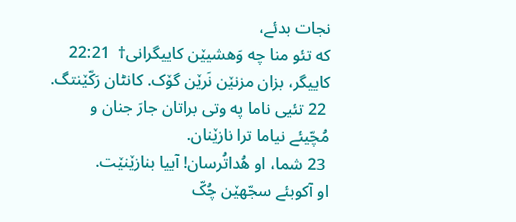نجات بدئے،
که تئو منا چه وَهشیێن کاییگرانی†  22:21 کاییگر، بزان مزنێن نَرێن گۆک. کانٹان رَکّێنتگ.
 22 تئیی ناما په وتی براتان جارَ جنان و
مُچّیئے نیاما ترا نازێنان.
 23 شما، او هُداتُرسان! آییا بنازێنێت.
او آکوبئے سجّهێن چُکّ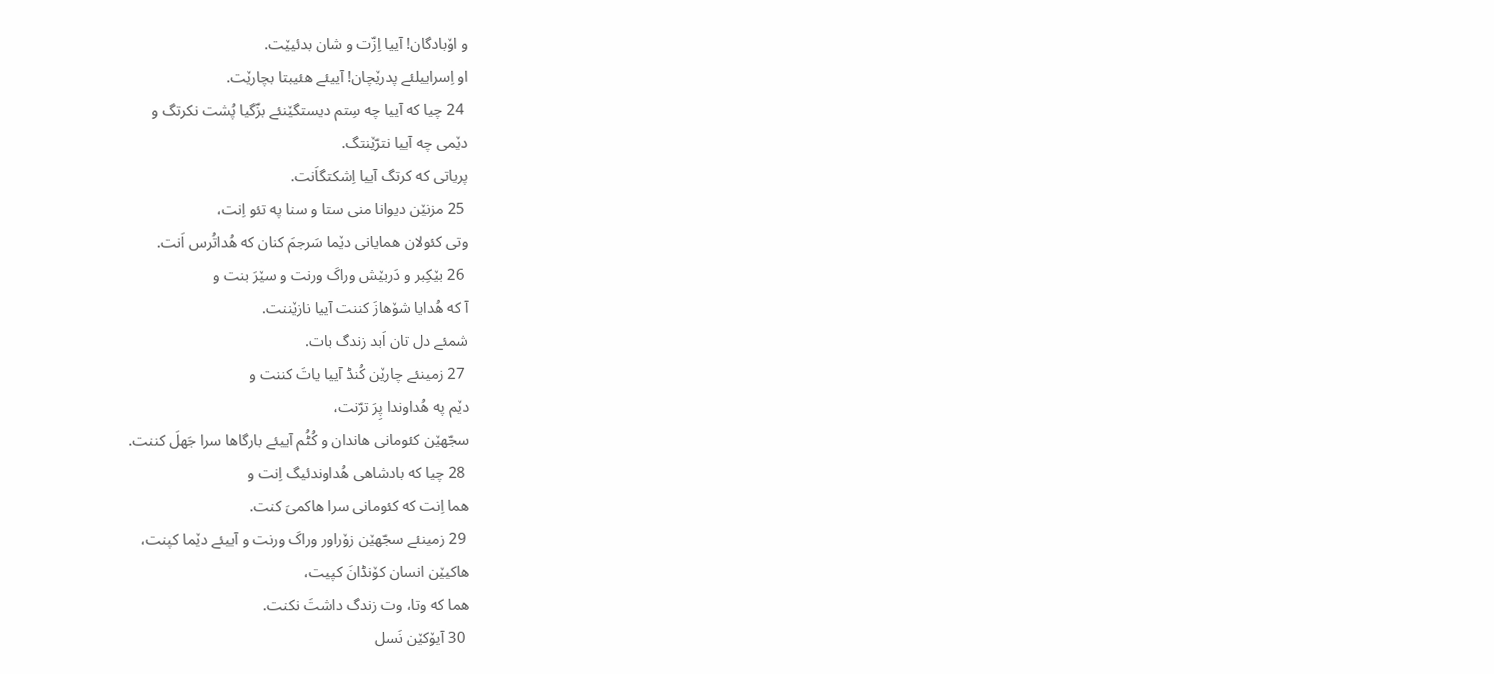و اۆبادگان! آییا اِزّت و شان بدئیێت.
او اِسراییلئے پدرێچان! آییئے هئیبتا بچارێت.
 24 چیا که آییا چه سِتم دیستگێنئے بزّگیا پُشت نکرتگ و
دێمی چه آییا نترّێنتگ.
پریاتی که کرتگ آییا اِشکتگاَنت.
 25 مزنێن دیوانا منی ستا و سنا په تئو اِنت،
وتی کئولان همایانی دێما سَرجمَ کنان که هُداتُرس اَنت.
 26 بێکِبر و دَربێش وراکَ ورنت و سێرَ بنت و
آ که هُدایا شۆهازَ کننت آییا نازێننت.
شمئے دل تان اَبد زندگ بات.
 27 زمینئے چارێن کُنڈ آییا یاتَ کننت و
دێم په هُداوندا پِرَ ترّنت،
سجّهێن کئومانی هاندان و کُٹُم آییئے بارگاها سرا جَهلَ کننت.
 28 چیا که بادشاهی هُداوندئیگ اِنت و
هما اِنت که کئومانی سرا هاکمیَ کنت.
 29 زمینئے سجّهێن زۆراور وراکَ ورنت و آییئے دێما کپنت،
هاکیێن انسان کۆنڈانَ کپیت،
هما که وتا، وت زندگ داشتَ نکنت.
 30 آیۆکێن نَسل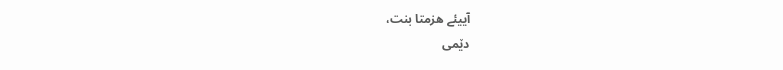آییئے هزمتا بنت،
دێمی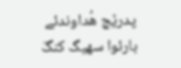پدرێچ هُداوندئے بارئوا سهیگ کنگَ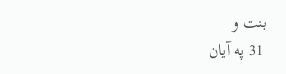بنت و
 31 په آیان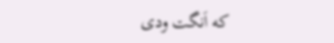که اَنگت ودی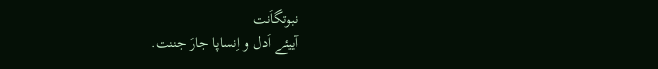نبوتگاَنت
آییئے اَدل و اِنساپا جارَ جننت.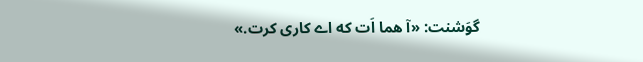گوَشنت: «آ هما اَت که اے کاری کرت.»